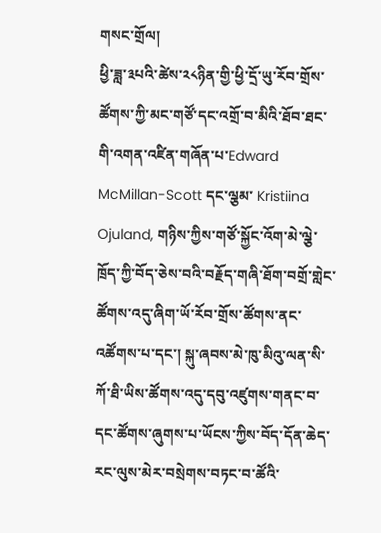གསང་གྲོལ།
ཕྱི་ཟླ་༣པའི་ཚེས་༢༨ཉིན་གྱི་ཕྱི་དྲོ་ཡུ་རོབ་གྲོས་ཚོགས་ཀྱི་མང་གཙོ་དང་འགྲོ་བ་མིའི་ཐོབ་ཐང་གི་འགན་འཛིན་གཞོན་པ་Edward McMillan-Scott དང་ལྕམ་ Kristiina Ojuland, གཉིས་ཀྱིས་གཙོ་སྐྱོང་འོག་མེ་ལྕེ་ཁྲོད་ཀྱི་བོད་ཅེས་བའི་བརྗོད་གཞི་ཐོག་བགྲོ་གླེང་ཚོགས་འདུ་ཞིག་ཡོ་རོབ་གྲོས་ཚོགས་ནང་འཚོགས་པ་དང་། སྐུ་ཞབས་མེ་ཁུ་མིའུ་ལན་སི་ཀོ་ཐི་ཡིས་ཚོགས་འདུ་དབུ་འཛུགས་གནང་བ་དང་ཚོགས་ཞུགས་པ་ཡོངས་ཀྱིས་བོད་དོན་ཆེད་རང་ལུས་མེར་བསྲེགས་བཏང་བ་ཚོའི་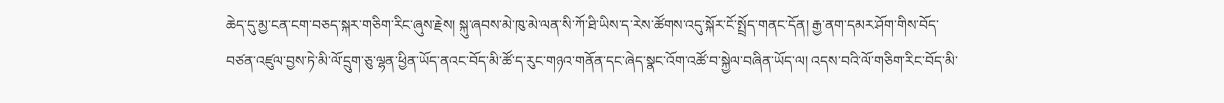ཆེད་དུ་མྱ་ངན་ངག་བཅད་སྐར་གཅིག་རིང་ཞུས་རྗེས། སྐུ་ཞབས་མེ་ཁུ་མེ་ལན་སི་ཀོ་ཐི་ཡིས་ད་རེས་ཚོགས་འདུ་སྐོར་ངོ་སྤྲོད་གནང་དོན། རྒྱ་ནག་དམར་ཤོག་གིས་བོད་བཙན་འཛུལ་བྱས་ཏེ་མི་ལོ་དྲུག་ཅུ་ལྷན་ཕྱིན་ཡོད་ནའང་བོད་མི་ཚོ་ད་རུང་གཉའ་གནོན་དང་ཞེད་སྣང་འོག་འཚོ་བ་སྐྱེལ་བཞིན་ཡོད་ལ། འདས་བའི་ལོ་གཅིག་རིང་བོད་མི་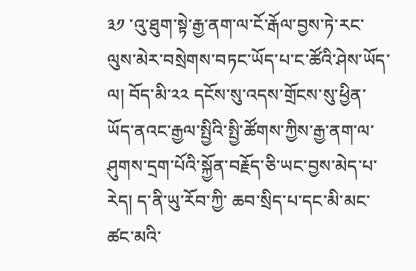༣༡ ་འུ་ཐུག་སྟེ་རྒྱ་ནག་ལ་ངོ་རྒོལ་བྱས་ཏེ་རང་ལུས་མེར་བསྲེགས་བཏང་ཡོད་པ་ང་ཚོའི་ཤེས་ཡོད་ལ། བོད་མི་༢༢ དངོས་སུ་འདས་གྲོངས་སུ་ཕྱིན་ཡོད་ནའང་རྒྱལ་སྤྱིའི་སྤྱི་ཚོགས་ཀྱིས་རྒྱ་ནག་ལ་ཤུགས་དྲག་པོའི་སྐྱོན་བརྗོད་ཅི་ཡང་བྱས་མེད་པ་རེད། ད་ནི་ཡུ་རོབ་ཀྱི་ ཆབ་སྲིད་པ་དང་མི་མང་ཚང་མའི་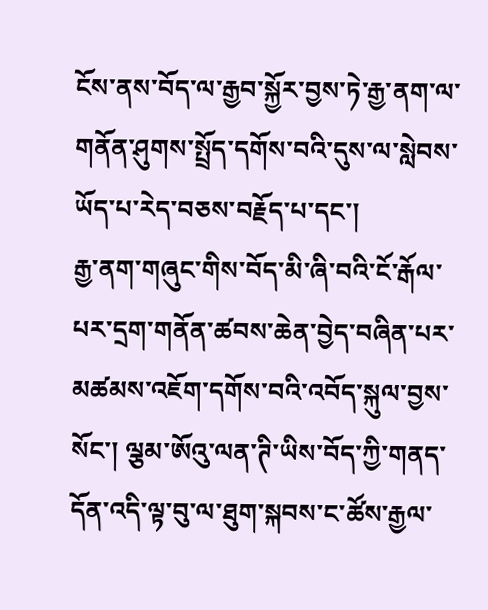ངོས་ནས་བོད་ལ་རྒྱབ་སྐྱོར་བྱས་ཏེ་རྒྱ་ནག་ལ་གནོན་ཤུགས་སྤྲོད་དགོས་བའི་དུས་ལ་སླེབས་ཡོད་པ་རེད་བཅས་བརྗོད་པ་དང་།
རྒྱ་ནག་གཞུང་གིས་བོད་མི་ཞི་བའི་ངོ་རྒོལ་པར་དྲག་གནོན་ཚབས་ཆེན་བྱེད་བཞིན་པར་མཚམས་འཇོག་དགོས་བའི་འབོད་སྐུལ་བྱས་སོང་། ལྕམ་ཨོའུ་ལན་ཊི་ཡིས་བོད་ཀྱི་གནད་དོན་འདི་ལྟ་བུ་ལ་ཐུག་སྐབས་ང་ཚོས་རྒྱལ་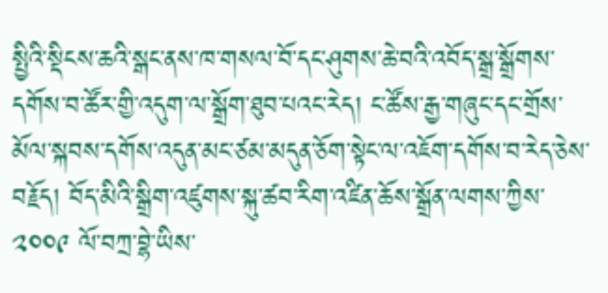སྤྱིའི་སྡིངས་ཆའི་སྒང་ནས་ཁ་གསལ་བོ་དང་ཤུགས་ཆེ་བའི་འབོད་སྒྲ་སྒྲོགས་དགོས་བ་ཚོར་གྱི་འདུག་ལ་སྒྲོག་ཐུབ་པའང་རེད། ང་ཚོས་རྒྱ་གཞུང་དང་གྲོས་མོལ་སྐབས་དགོས་འདུན་མང་ཙམ་མདུན་ཅོག་སྟེང་ལ་འཇོག་དགོས་བ་རེད་ཅེས་བརྗོད། བོད་མིའི་སྒྲིག་འཛུགས་སྐུ་ཚབ་རིག་འཛིན་ཆོས་སྒྲོན་ལགས་ཀྱིས་༢༠༠༩ ལོ་བཀྲ་བྷེ་ཡིས་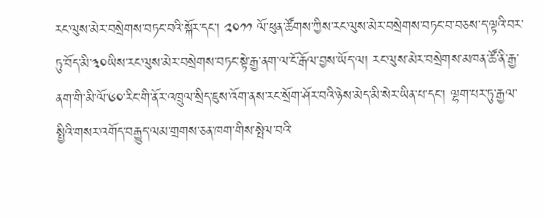རང་ལུས་མེར་བསྲེགས་བཏང་བའི་སྐོར་དང་། ༢༠༡༡ ལོ་ཕུན་ཚོགས་ཀྱིས་རང་ལུས་མེར་བསྲེགས་བཏང་བ་བཅས་ད་ལྟའི་བར་ཏུ་བོད་མི་༣༠ཡིས་རང་ལུས་མེར་བསྲེགས་བཏང་སྟེ་རྒྱ་ནག་ལ་ངོ་རྒོལ་བྱས་ཡོད་ལ། རང་ལུས་མེར་བསྲེགས་མཁན་ཚོ་ནི་རྒྱ་ནག་གི་མི་ལོ་༦༠་རིང་གི་ནོར་འཁྲུལ་སྲིད་ཇུས་འོག་ནས་རང་སྲོག་ཤོར་བའི་ཉེས་མེད་མི་སེར་ཡིན་པ་དང་། ལྷག་པར་ཏུ་རྒྱལ་སྤྱིའི་གསར་འགོད་བརྒྱུད་ལམ་གྲགས་ཅན་ཁག་གིས་སྤེལ་བའི་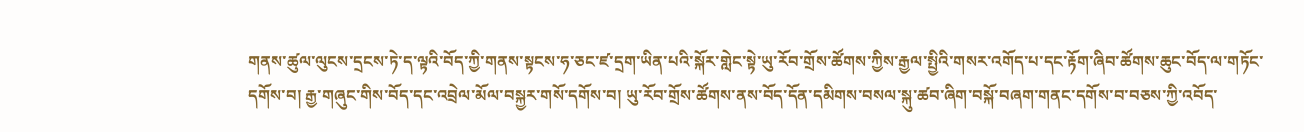གནས་ཚུལ་ལུངས་དྲངས་ཏེ་ད་ལྟའི་བོད་ཀྱི་གནས་སྟངས་ཧ་ཅང་ཛ་དྲག་ཡིན་པའི་སྐོར་གླེང་སྟེ་ཡུ་རོབ་གྲོས་ཚོགས་ཀྱིས་རྒྱལ་སྤྱིའི་གསར་འགོད་པ་དང་རྟོག་ཞིབ་ཚོགས་ཆུང་བོད་ལ་གཏོང་དགོས་བ། རྒྱ་གཞུང་གིས་བོད་དང་འབྲེལ་མོལ་བསྐྱར་གསོ་དགོས་བ། ཡུ་རོབ་གྲོས་ཚོགས་ནས་བོད་དོན་དམིགས་བསལ་སྐུ་ཚབ་ཞིག་བསྐོ་བཞག་གནང་དགོས་བ་བཅས་ཀྱི་འབོད་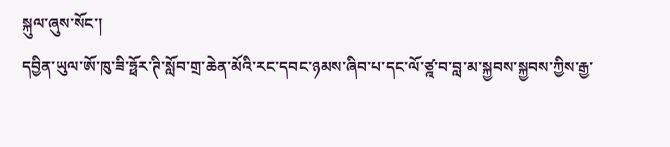སྐུལ་ཞུས་སོང་།
དབྱིན་ཡུལ་ཨོ་ཁུ་ཟི་ཧྥོར་ཊི་སློབ་གྲ་ཆེན་མོའི་རང་དབང་ཉམས་ཞིབ་པ་དང་ལོ་ཙྰ་བ་བླ་མ་སྐྱབས་སྐྱབས་ཀྱིས་རྒྱ་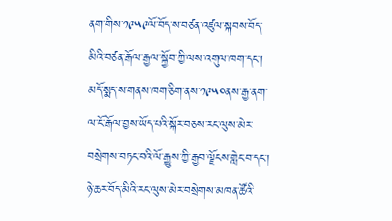ནག་གིས་༡༩༥༩ལོ་བོད་ས་བཙན་འཛུལ་སྐབས་བོད་མིའི་བཙན་རྒོལ་རྒྱལ་སྐྱོབ་ཀྱི་ལས་འགུལ་ཁག་དང་། མདོ་སྨད་ས་གནས་ཁག་ཅིག་ནས་༡༩༥༠ནས་རྒྱ་ནག་ལ་ངོ་རྒོལ་བྱས་ཡོད་པའི་སྐོར་བཅས་རང་ལུས་མེར་བསྲེགས་བཏང་བའི་ལོ་རྒྱུས་ཀྱི་རྒྱབ་ལྗོངས་གླེང་བ་དང་། ཉེ་ཆར་བོད་མིའི་རང་ལུས་མེར་བསྲེགས་མཁན་ཚོའི་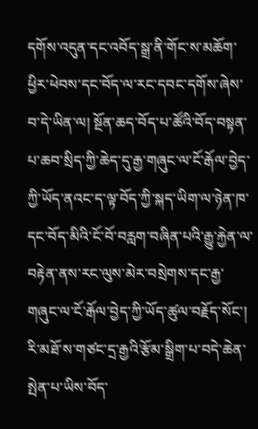དགོས་འདུན་དང་འབོད་སྒྲ་ནི་གོང་ས་མཆོག་ཕྱིར་ཕེབས་དང་བོད་ལ་རང་དབང་དགོས་ཞེས་བ་དེ་ཡིན་ལ། སྔོན་ཆད་བོད་པ་ཚོའི་བོད་བསྟན་པ་ཆབ་སྲིད་ཀྱི་ཆེད་དུ་རྒྱ་གཞུང་ལ་ངོ་རྒོལ་བྱེད་ཀྱི་ཡོད་ནའང་ད་ལྟ་བོད་ཀྱི་སྐད་ཡིག་ལ་ཉེན་ཁ་དང་བོད་མིའི་ངོ་བོ་བརླག་བཞིན་པའི་རྒྱུ་རྐྱེན་ལ་བརྟེན་ནས་རང་ལུས་མེར་བསྲེགས་དང་རྒྱ་གཞུང་ལ་ངོ་རྒོལ་བྱེད་ཀྱི་ཡོད་ཚུལ་བརྗོད་སོང་། རི་མཐོ་ས་གཙང་དྲ་རྒྱའི་རྩོམ་སྒྲིག་པ་བདེ་ཆེན་སྤེན་པ་ཡིས་བོད་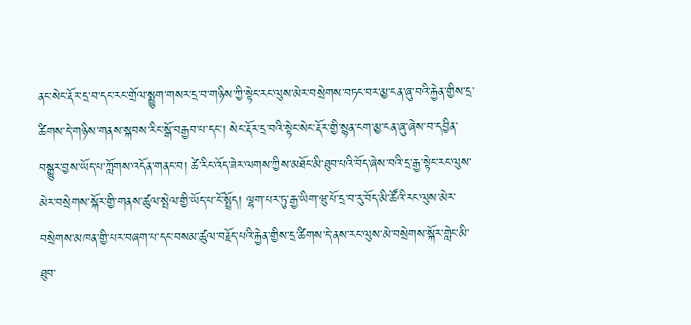ནང་སེང་རྡོར་དྲ་བ་དང་རང་གྲོལ་སྨྱུག་གསར་དྲ་བ་གཉིས་ཀྱི་སྟེང་རང་ལུས་མེར་བསྲེགས་བཏང་བར་མྱ་ངན་ཞུ་བའི་རྐྱེན་གྱིས་དྲ་ཚིགས་དེ་གཉིས་གནས་སྐབས་རིང་སྒོ་བརྒྱབ་པ་དང་། སེང་རྡོར་དྲ་བའི་སྟེང་སེང་རྡོར་གྱི་སྙན་ངག་མྱ་ངན་ཞུ་ཞེས་བ་དབྱིན་བསྒྱུར་བྱས་ཡོད་པ་ཀློགས་འདོན་གནང་བ། ཚེ་རིང་འོད་ཟེར་ལགས་ཀྱིས་མཐོང་མི་ཐུབ་པའི་བོད་ཞེས་བའི་དྲ་རྒྱ་སྟེང་རང་ལུས་མེར་བསྲེགས་སྐོར་གྱི་གནས་ཚུལ་སྤེལ་གྱི་ཡོད་པ་ངོ་སྤྲོད། ལྷག་པར་ཏུ་རྒྱ་ཡིག་ཝུ་པོ་དྲ་བ་རུ་བོད་མི་ཚོའི་རང་ལུས་མེར་བསྲེགས་མཁན་གྱི་པར་བཞག་པ་དང་བསམ་ཚུལ་བརྗོད་པའི་རྐྱེན་གྱིས་དྲ་ཚིགས་དེ་ནས་རང་ལུས་མེ་བསྲེགས་སྐོར་གླེང་མི་ཐུབ་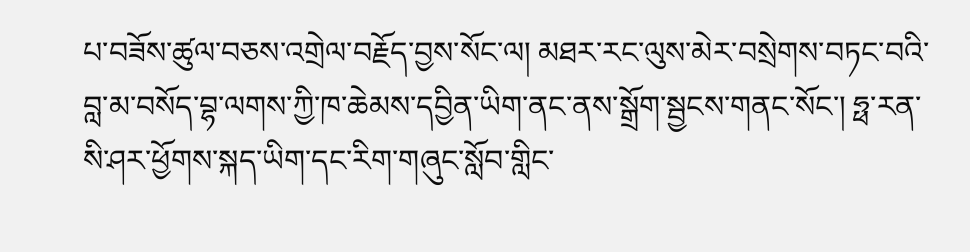པ་བཟོས་ཚུལ་བཅས་འགྲེལ་བརྗོད་བྱས་སོང་ལ། མཐར་རང་ལུས་མེར་བསྲེགས་བཏང་བའི་བླ་མ་བསོད་བྷ་ལགས་ཀྱི་ཁ་ཆེམས་དབྱིན་ཡིག་ནང་ནས་སྒྲོག་སྦྱངས་གནང་སོང་། ཧྥ་རན་སི་ཤར་ཕྱོགས་སྐད་ཡིག་དང་རིག་གཞུང་སློབ་གླིང་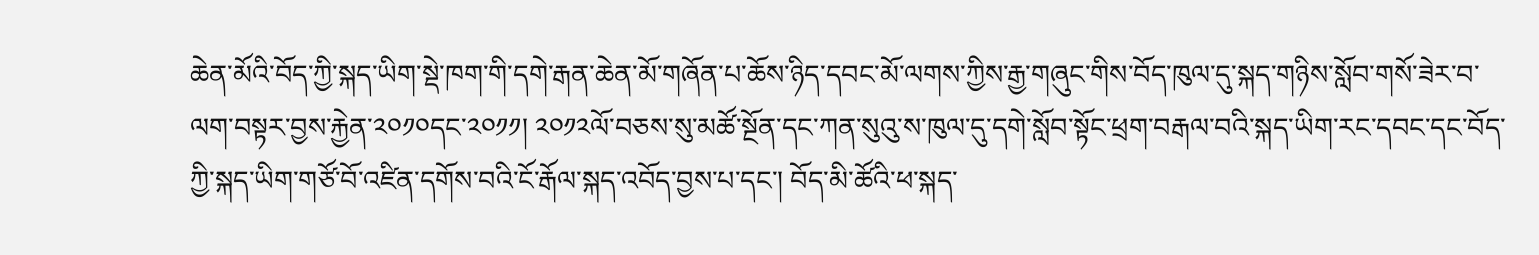ཆེན་མོའི་བོད་ཀྱི་སྐད་ཡིག་སྡེ་ཁག་གི་དགེ་རྒན་ཆེན་མོ་གཞོན་པ་ཆོས་ཉིད་དབང་མོ་ལགས་ཀྱིས་རྒྱ་གཞུང་གིས་བོད་ཁུལ་དུ་སྐད་གཉིས་སློབ་གསོ་ཟེར་བ་ལག་བསྟར་བྱས་རྐྱེན་༢༠༡༠དང་༢༠༡༡། ༢༠༡༢ལོ་བཅས་སུ་མཚོ་སྔོན་དང་ཀན་སུའུ་ས་ཁུལ་དུ་དགེ་སློབ་སྟོང་ཕྲག་བརྒལ་བའི་སྐད་ཡིག་རང་དབང་དང་བོད་ཀྱི་སྐད་ཡིག་གཙོ་བོ་འཛིན་དགོས་བའི་ངོ་རྒོལ་སྐད་འབོད་བྱས་པ་དང་། བོད་མི་ཚོའི་ཕ་སྐད་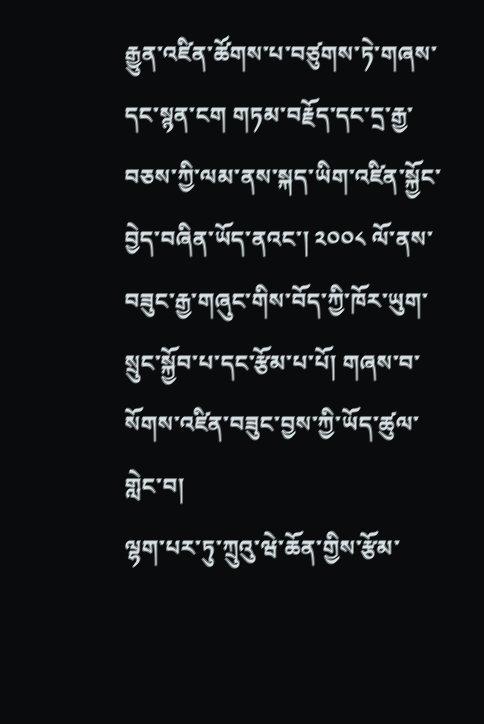རྒྱུན་འཛིན་ཚོགས་པ་བཙུགས་ཏེ་གཞས་དང་སྙན་ངག གཏམ་བརྗོད་དང་དྲ་རྒྱ་བཅས་ཀྱི་ལམ་ནས་སྐད་ཡིག་འཛིན་སྐྱོང་བྱེད་བཞིན་ཡོད་ནའང་། ༢༠༠༨ ལོ་ནས་བཟུང་རྒྱ་གཞུང་གིས་བོད་ཀྱི་ཁོར་ཡུག་སྲུང་སྐྱོབ་པ་དང་རྩོམ་པ་པོ། གཞས་བ་སོགས་འཛིན་བཟུང་བྱས་ཀྱི་ཡོད་ཚུལ་གླེང་བ།
ལྷག་པར་ཏུ་ཀྲུའུ་ཝེ་ཆོན་གྱིས་རྩོམ་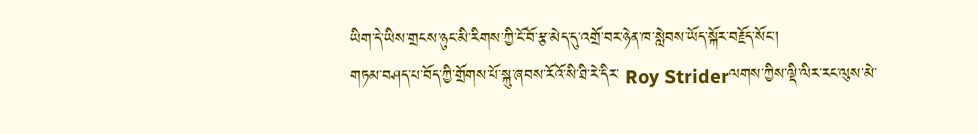ཡིག་དེ་ཡིས་གྲངས་ཉུང་མི་རིགས་ཀྱི་ངོ་བོ་རྩ་མེད་དུ་འགྲོ་བར་ཉེན་ཁ་སླེབས་ཡོད་སྐོར་བརྗོད་སོང་།
གཏམ་བཤད་པ་བོད་ཀྱི་གྲོགས་པོ་སྐུ་ཞབས་རོའོ་སི་ཐི་རེ་དིར་ Roy Striderལགས་ཀྱིས་ལྡི་ལིར་རང་ལུས་མེ་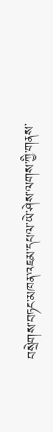བསྲེགས་བཏང་མཁན་འཇམ་དཔལ་ཡེ་ཤེས་ལགས་ཀྱི་གནས་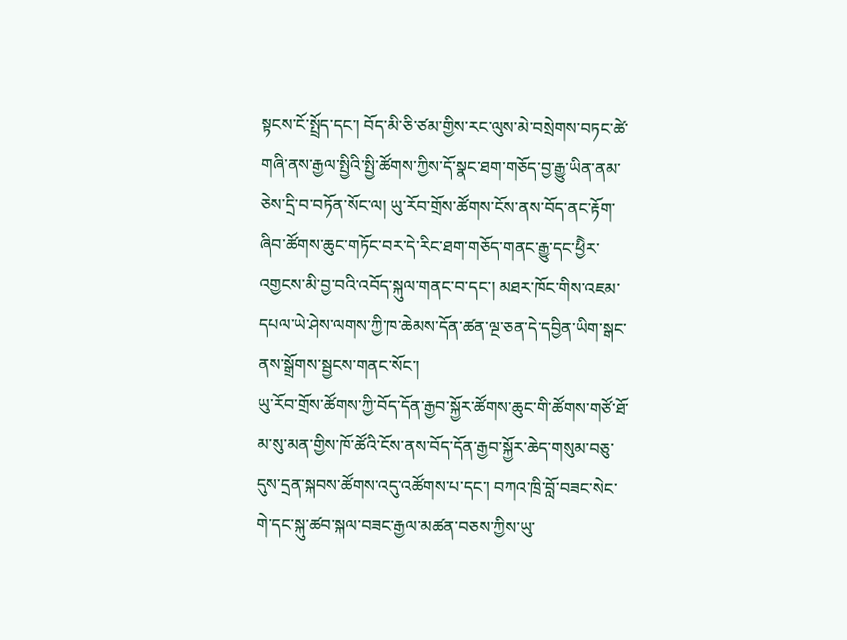སྟངས་ངོ་སྤྲོད་དང་། བོད་མི་ཅི་ཙམ་གྱིས་རང་ལུས་མེ་བསྲེགས་བཏང་ཚེ་གཞི་ནས་རྒྱལ་སྤྱིའི་སྤྱི་ཚོགས་ཀྱིས་དོ་སྣང་ཐག་གཅོད་བྱ་རྒྱུ་ཡིན་ནམ་ཅེས་དྲི་བ་བཏོན་སོང་ལ། ཡུ་རོབ་གྲོས་ཚོགས་ངོས་ནས་བོད་ནང་རྟོག་ཞིབ་ཚོགས་ཆུང་གཏོང་བར་དེ་རིང་ཐག་གཅོད་གནང་རྒྱུ་དང་ཕྱིེར་འགྱངས་མི་བྱ་བའི་འབོད་སྐུལ་གནང་བ་དང་། མཐར་ཁོང་གིས་འཇམ་དཔལ་ཡེ་ཤེས་ལགས་ཀྱི་ཁ་ཆེམས་དོན་ཚན་ལྔ་ཅན་དེ་དབྱིན་ཡིག་སྒང་ནས་སྒྲོགས་སྦྱངས་གནང་སོང་།
ཡུ་རོབ་གྲོས་ཚོགས་ཀྱི་བོད་དོན་རྒྱབ་སྐྱོར་ཚོགས་ཆུང་གི་ཚོགས་གཙོ་ཐོ་མ་སུ་མན་གྱིས་ཁོ་ཚོའི་ངོས་ནས་བོད་དོན་རྒྱབ་སྐྱོར་ཆེད་གསུམ་བཅུ་དུས་དྲན་སྐབས་ཚོགས་འདུ་འཚོགས་པ་དང་། བཀའ་ཁྲི་བློ་བཟང་སེང་གེ་དང་སྐུ་ཚབ་སྐལ་བཟང་རྒྱལ་མཚན་བཅས་ཀྱིས་ཡུ་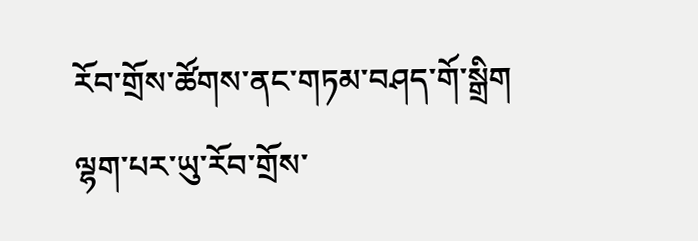རོབ་གྲོས་ཚོགས་ནང་གཏམ་བཤད་གོ་སྒྲིག ལྷག་པར་ཡུ་རོབ་གྲོས་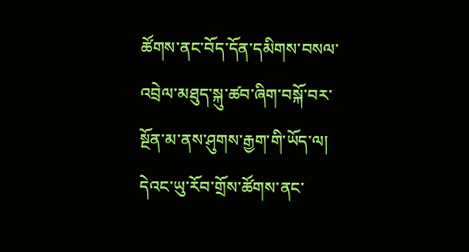ཚོགས་ནང་བོད་དོན་དམིགས་བསལ་འབྲེལ་མཐུད་སྐུ་ཚབ་ཞིག་བསྐོ་བར་སྔོན་མ་ནས་ཤུགས་རྒྱག་གི་ཡོད་ལ། དེའང་ཡུ་རོབ་གྲོས་ཚོགས་ནང་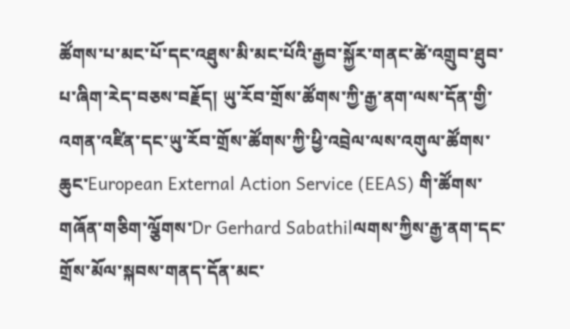ཚོགས་པ་མང་པོ་དང་འཐུས་མི་མང་པོའི་རྒྱབ་སྐྱོར་གནང་ཚེ་འགྲུབ་ཐུབ་པ་ཞིག་རེད་བཅས་བརྗོད། ཡུ་རོབ་གྲོས་ཚོགས་ཀྱི་རྒྱ་ནག་ལས་དོན་གྱི་འགན་འཛིན་དང་ཡུ་རོབ་གྲོས་ཚོགས་ཀྱི་ཕྱི་འབྲེལ་ལས་འགུལ་ཚོགས་ཆུང་European External Action Service (EEAS) གི་ཚོགས་གཞོན་གཅིག་ལྕོགས་Dr Gerhard Sabathilལགས་ཀྱིས་རྒྱ་ནག་དང་གྲོས་མོལ་སྐབས་གནད་དོན་མང་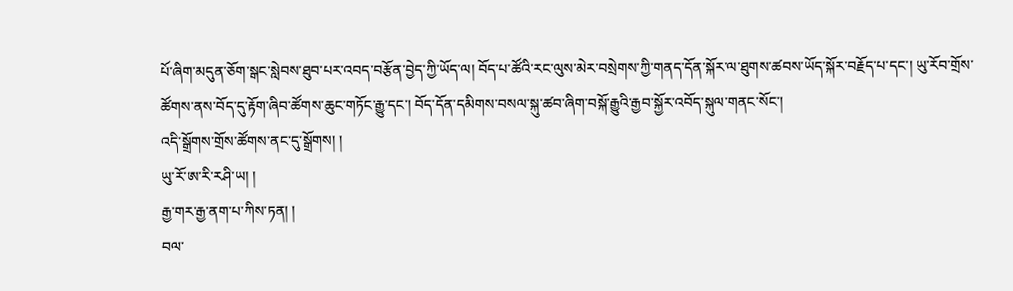པོ་ཞིག་མདུན་ཅོག་སྒང་སླེབས་ཐུབ་པར་འབད་བརྩོན་བྱེད་ཀྱི་ཡོད་ལ། བོད་པ་ཚོའི་རང་ལུས་མེར་བསྲེགས་ཀྱི་གནད་དོན་སྐོར་ལ་ཐུགས་ཚབས་ཡོད་སྐོར་བརྗོད་པ་དང་། ཡུ་རོབ་གྲོས་ཚོགས་ནས་བོད་དུ་རྟོག་ཞིབ་ཚོགས་ཆུང་གཏོང་རྒྱུ་དང་། བོད་དོན་དམིགས་བསལ་སྐུ་ཚབ་ཞིག་བསྐོ་རྒྱུའི་རྒྱབ་སྐྱོར་འབོད་སྐུལ་གནང་སོང་།
འདི་སྒྲོགས་གྲོས་ཚོགས་ནང་དུ་སྒྲོགས། །
ཡུ་རོ་ཨ་རི་རཤི་ཡ། །
རྒྱ་གར་རྒྱ་ནག་པ་ཀིས་ཏན། །
བལ་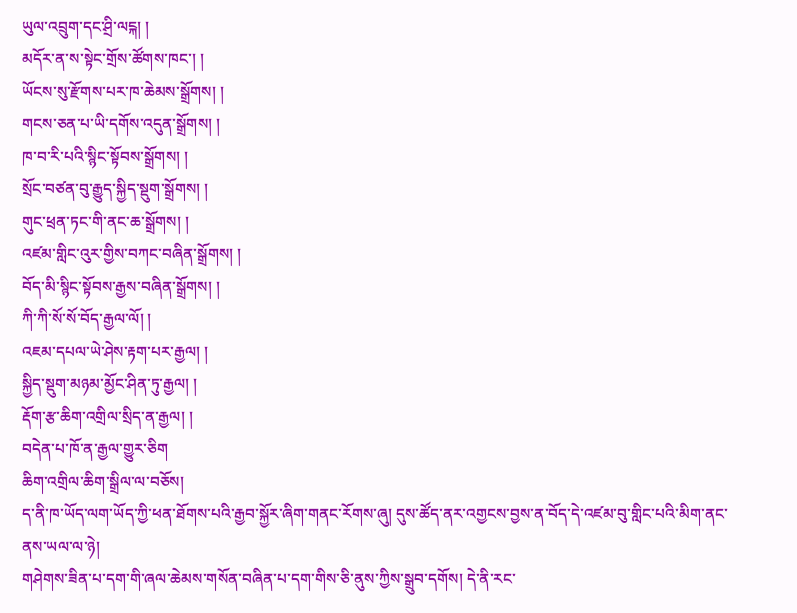ཡུལ་འབྲུག་དང་ཤྲི་ལངྐ། །
མདོར་ན་ས་སྟེང་གྲོས་ཚོགས་ཁང་། །
ཡོངས་སུ་རྫོགས་པར་ཁ་ཆེམས་སྒྲོགས། །
གངས་ཅན་པ་ཡི་དགོས་འདུན་སྒྲོགས། །
ཁ་བ་རི་པའི་སྙིང་སྟོབས་སྒྲོགས། །
སྲོང་བཙན་བུ་རྒྱུད་སྐྱིད་སྡུག་སྒྲོགས། །
གུང་ཕྲན་ཏང་གི་ནང་ཆ་སྒྲོགས། །
འཛམ་གླིང་འུར་གྱིས་བཀང་བཞིན་སྒྲོགས། །
བོད་མི་སྙིང་སྟོབས་རྒྱས་བཞིན་སྒྲོགས། །
ཀི་ཀི་སོ་སོ་བོད་རྒྱལ་ལོ། །
འཇམ་དཔལ་ཡེ་ཤེས་རྟག་པར་རྒྱལ། །
སྐྱིད་སྡུག་མཉམ་མྱོང་ཤིན་ཏུ་རྒྱལ། །
རྡོག་རྩ་ཆིག་འགྲིལ་སྲིད་ན་རྒྱལ། །
བདེན་པ་ཁོ་ན་རྒྱལ་གྱུར་ཅིག
ཆིག་འགྲིལ་ཆིག་སྒྲིལ་ལ་བཅོས།
ད་ནི་ཁ་ཡོད་ལག་ཡོད་ཀྱི་ཕན་ཐོགས་པའི་རྒྱབ་སྐྱོར་ཞིག་གནང་རོགས་ཞུ། དུས་ཚོད་ནར་འགྱངས་བྱས་ན་བོད་དེ་འཛམ་བུ་གླིང་པའི་མིག་ནང་ནས་ཡལ་ལ་ཉེ།
གཤེགས་ཟིན་པ་དག་གི་ཞལ་ཆེམས་གསོན་བཞིན་པ་དག་གིས་ཅི་ནུས་ཀྱིས་སྒྲུབ་དགོས། དེ་ནི་རང་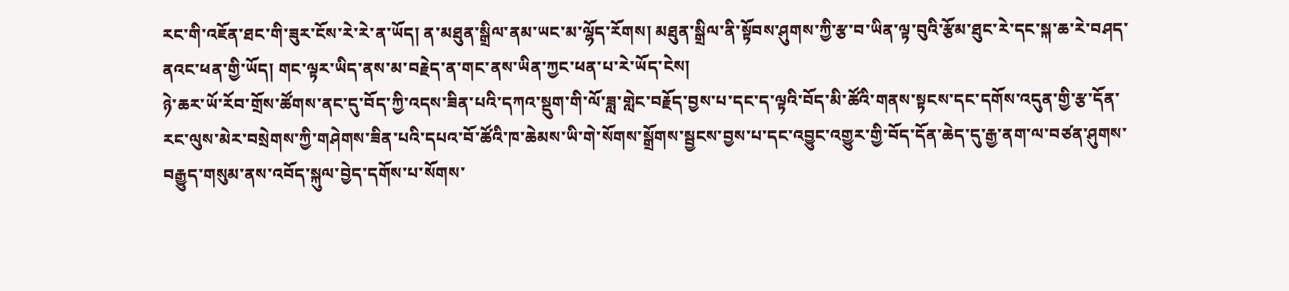རང་གི་འཇོན་ཐང་གི་ཟུར་ངོས་རེ་རེ་ན་ཡོད། ན་མཐུན་སྒྲིལ་ནམ་ཡང་མ་ལྷོད་རོགས། མཐུན་སྒྲིལ་ནི་སྟོབས་ཤུགས་ཀྱི་རྩ་བ་ཡིན་ལྟ་བུའི་རྩོམ་ཐུང་རེ་དང་སྐ་ཆ་རེ་བཤད་ནའང་ཕན་གྱི་ཡོད། གང་ལྟར་ཡིད་ནས་མ་བརྗེད་ན་གང་ནས་ཡིན་ཀྱང་ཕན་པ་རེ་ཡོད་ངེས།
ཉེ་ཆར་ཡོ་རོབ་གྲོས་ཚོགས་ནང་དུ་བོད་ཀྱི་འདས་ཟིན་པའི་དཀའ་སྡུག་གི་ལོ་ཟླ་གླེང་བརྗོད་བྱས་པ་དང་ད་ལྟའི་བོད་མི་ཚོའི་གནས་སྟངས་དང་དགོས་འདུན་གྱི་རྩ་དོན་རང་ལུས་མེར་བསྲེགས་ཀྱི་གཤེགས་ཟིན་པའི་དཔའ་བོ་ཚོའི་ཁ་ཆེམས་ཡི་གེ་སོགས་སྒྲོགས་སྦྱངས་བྱས་པ་དང་འབྱུང་འགྱུར་གྱི་བོད་དོན་ཆེད་དུ་རྒྱ་ནག་ལ་བཙན་ཤུགས་བརྒྱུད་གསུམ་ནས་འབོད་སྐུལ་བྱེད་དགོས་པ་སོགས་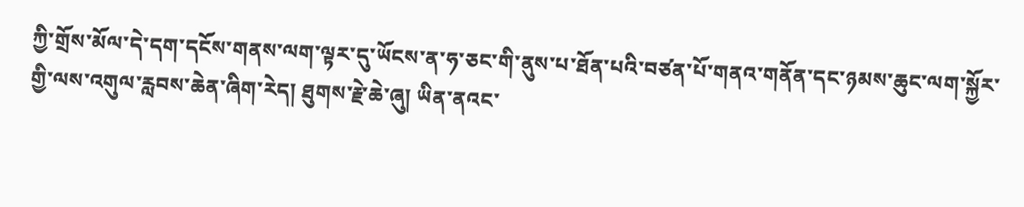ཀྱི་གྲོས་མོལ་དེ་དག་དངོས་གནས་ལག་ལྟར་དུ་ཡོངས་ན་ཧ་ཅང་གི་ནུས་པ་ཐོན་པའི་བཙན་པོ་གནའ་གནོན་དང་ཉམས་ཆུང་ལག་སྐྱོར་གྱི་ལས་འགུལ་རླབས་ཆེན་ཞིག་རེད། ཐུགས་རྗེ་ཆེ་ཞུ། ཡིན་ནའང་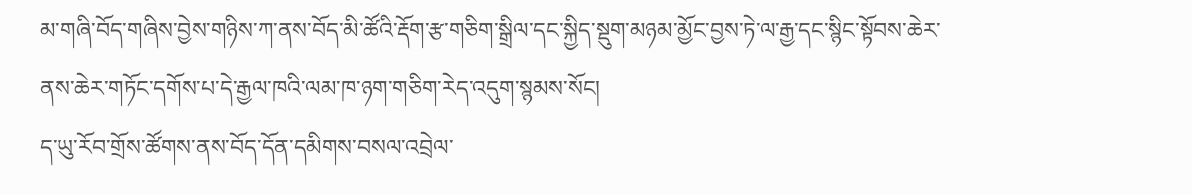མ་གཞི་བོད་གཞིས་བྱེས་གཉིས་ཀ་ནས་བོད་མི་ཚོའི་རྡོག་རྩ་གཅིག་སྒྲིལ་དང་སྐྱིད་སྡུག་མཉམ་མྱོང་བྱས་ཏེ་ལ་རྒྱ་དང་སྙིང་སྟོབས་ཆེར་ནས་ཆེར་གཏོང་དགོས་པ་དེ་རྒྱལ་ཁའི་ལམ་ཁ་ཉག་གཅིག་རེད་འདུག་སྙམས་སོང།
ད་ཡུ་རོབ་གྲོས་ཚོགས་ནས་བོད་དོན་དམིགས་བསལ་འབྲེལ་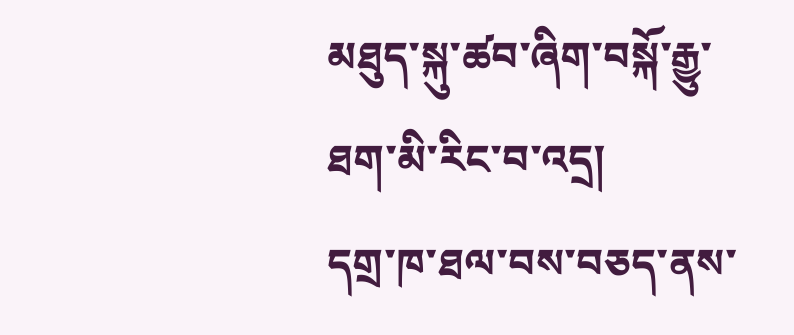མཐུད་སྐུ་ཚབ་ཞིག་བསྐོ་རྒྱུ་ཐག་མི་རིང་བ་འདྲ།
དགྲ་ཁ་ཐལ་བས་བཅད་ནས་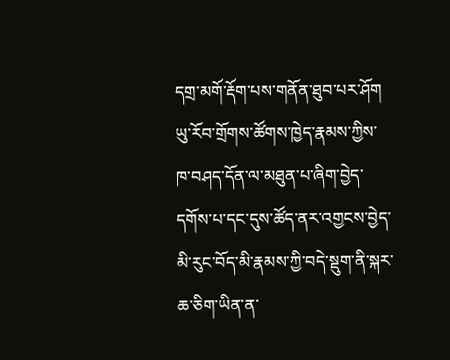དགྲ་མགོ་རྡོག་པས་གནོན་ཐུབ་པར་ཤོག
ཡུ་རོབ་གྲོགས་ཚོགས་ཁྱེད་རྣམས་ཀྱིས་ཁ་བཤད་དོན་ལ་མཐུན་པ་ཞིག་བྱེད་དགོས་པ་དང་དུས་ཚོད་ནར་འགྱངས་བྱེད་མི་རུང་བོད་མི་རྣམས་ཀྱི་བདེ་སྡུག་ནི་སྐར་ཆ་ཅིག་ཡིན་ན་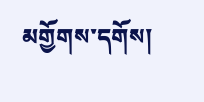མགྱོགས་དགོས།